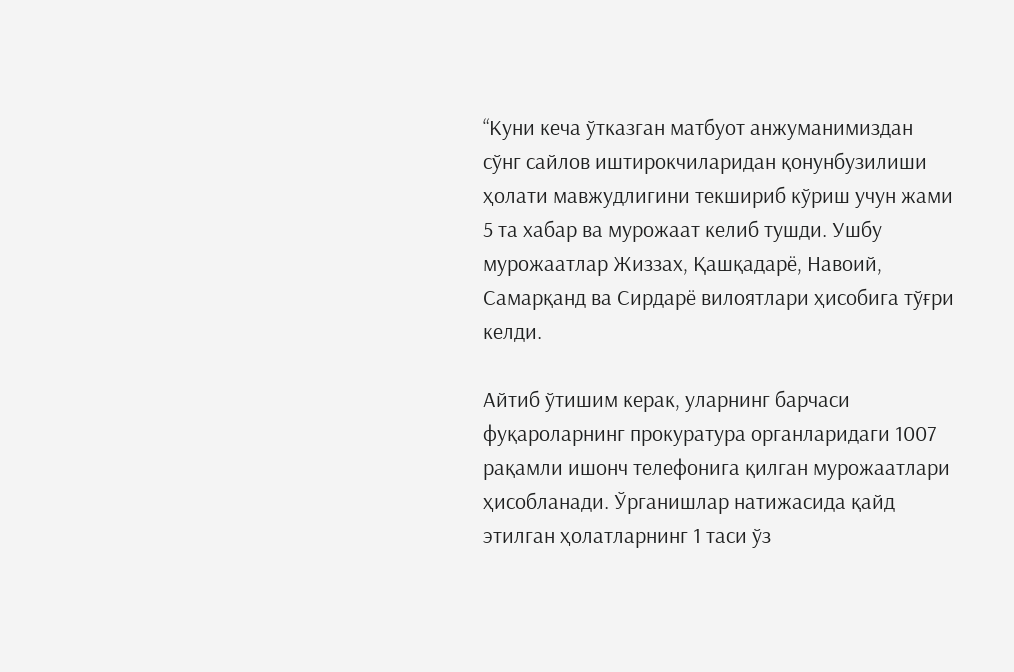“Куни кеча ўтказган матбуот анжуманимиздан сўнг сайлов иштирокчиларидан қонунбузилиши ҳолати мавжудлигини текшириб кўриш учун жами 5 та хабар ва мурожаат келиб тушди. Ушбу мурожаатлар Жиззах, Қашқадарё, Навоий, Самарқанд ва Сирдарё вилоятлари ҳисобига тўғри келди.

Айтиб ўтишим керак, уларнинг барчаси фуқароларнинг прокуратура органларидаги 1007 рақамли ишонч телефонига қилган мурожаатлари ҳисобланади. Ўрганишлар натижасида қайд этилган ҳолатларнинг 1 таси ўз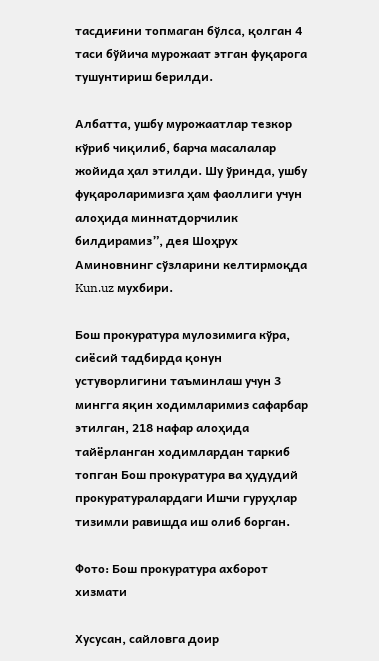тасдиғини топмаган бўлса, қолган 4 таси бўйича мурожаат этган фуқарога тушунтириш берилди.

Албатта, ушбу мурожаатлар тезкор кўриб чиқилиб, барча масалалар жойида ҳал этилди. Шу ўринда, ушбу фуқароларимизга ҳам фаоллиги учун алоҳида миннатдорчилик билдирамиз”, дея Шоҳрух Аминовнинг сўзларини келтирмоқда Kun.uz мухбири.

Бош прокуратура мулозимига кўра, сиёсий тадбирда қонун устуворлигини таъминлаш учун 3 мингга яқин ходимларимиз сафарбар этилган, 218 нафар алоҳида тайёрланган ходимлардан таркиб топган Бош прокуратура ва ҳудудий прокуратуралардаги Ишчи гуруҳлар тизимли равишда иш олиб борган.

Фото: Бош прокуратура ахборот хизмати

Хусусан, сайловга доир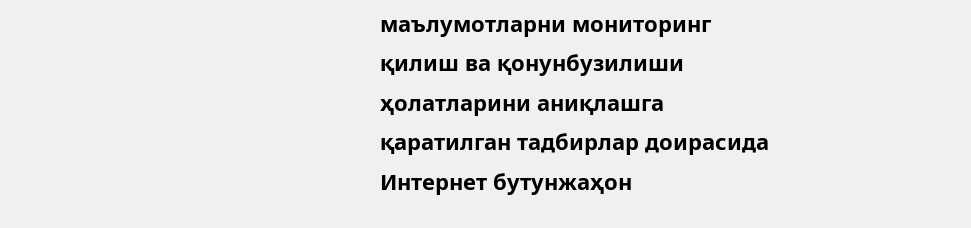маълумотларни мониторинг қилиш ва қонунбузилиши ҳолатларини аниқлашга қаратилган тадбирлар доирасида Интернет бутунжаҳон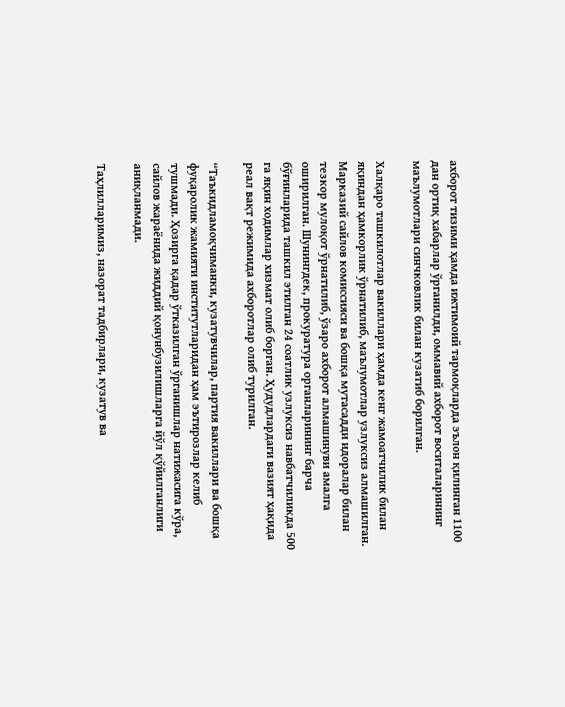ахборот тизими ҳамда ижтимоий тармоқларда эълон қилинган 1100 дан ортиқ хабарлар ўрганилди, оммавий ахборот воситаларининг маълумотлари синчковлик билан кузатиб борилган.

Халқаро ташкилотлар вакиллари ҳамда кенг жамоатчилик билан яқиндан ҳамкорлик ўрнатилиб, маълумотлар узлуксиз алмашилган. Марказий сайлов комиссияси ва бошқа мутасадди идоралар билан тезкор мулоқот ўрнатилиб, ўзаро ахборот алмашинуви амалга оширилган. Шунингдек, прокуратура органларининг барча бўғинларида ташкил этилган 24 соатлик узлуксиз навбатчиликда 500 га яқин ходимлар хизмат олиб борган. Ҳудудлардаги вазият ҳақида реал вақт режимида ахборотлар олиб турилган.

“Таъкидламоқчиманки, кузатувчилар, партия вакиллари ва бошқа фуқаролик жамияти институтларидан ҳам эътирозлар келиб тушмади. Ҳозирга қадар ўтказилган ўрганишлар натижасига кўра, сайлов жараёнида жиддий қонунбузилишларга йўл қўйилганлиги аниқланмади.

Таҳлилларимиз, назорат тадбирлари, кузатув ва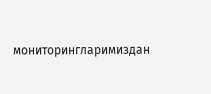мониторингларимиздан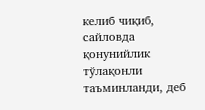келиб чиқиб, сайловда қонунийлик тўлақонли таъминланди, деб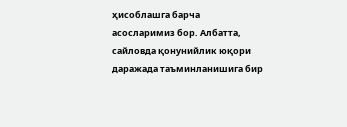ҳисоблашга барча асосларимиз бор. Албатта, сайловда қонунийлик юқори даражада таъминланишига бир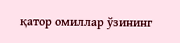қатор омиллар ўзининг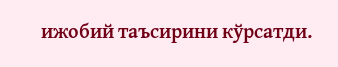ижобий таъсирини кўрсатди.